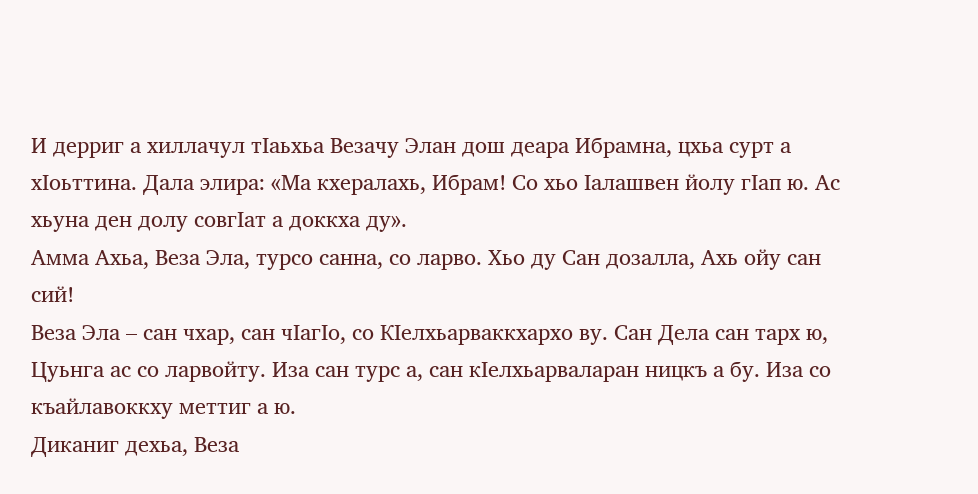И дерриг а хиллачул тІаьхьа Везачу Элан дош деара Ибрамна, цхьа сурт а хІоьттина. Дала элира: «Ма кхералахь, Ибрам! Со хьо Іалашвен йолу гІап ю. Ас хьуна ден долу совгІат а доккха ду».
Амма Ахьа, Веза Эла, турсо санна, со ларво. Хьо ду Сан дозалла, Ахь ойу сан сий!
Веза Эла – сан чхар, сан чІагІо, со КІелхьарваккхархо ву. Сан Дела сан тарх ю, Цуьнга ас со ларвойту. Иза сан турс а, сан кІелхьарваларан ницкъ а бу. Иза со къайлавоккху меттиг а ю.
Диканиг дехьа, Веза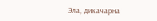Эла, дикачарна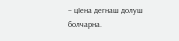– цІена дегнаш долуш болчарна.